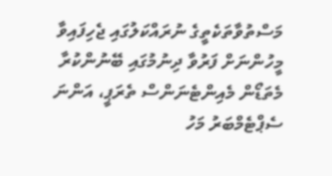މަސްތުވާތަކެތީގެ ނުރައްކަލުގައި ޖެހިފައިވާ މީހުންނަށް ފަރުވާ ދިނުމުގައި ބޭނުންކުރާ މެތަޑޯން މެއިންޓެނަންސް ތެރަޕީ، އަންނަ ސެޕްޓެމްބަރު މަހު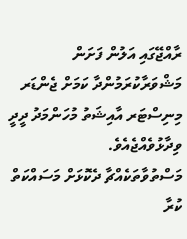ރާއްޖޭގައި އަލުން ފަށަން މަޝްވަރާކުރަމުންދާ ކަމަށް ޖެންޑަރ މިނިސްޓަރ އާއިޝަތު މުހަންމަދު ދީދީ ވިދާޅުވެއްޖެއެވެ.
މަސްތުވާތަކެއްޗާ ދެކޮޅަށް މަސައްކަތް ކުރާ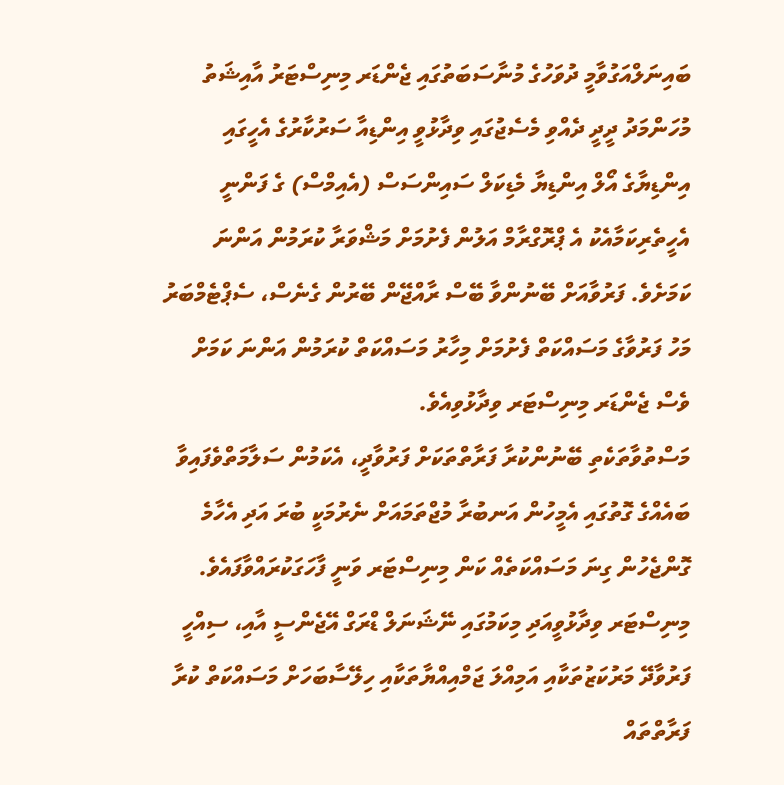ބައިނަލްއަގުވާމީ ދުވަހުގެ މުނާސަބަތުގައި ޖެންޑަރ މިނިސްޓަރު އާއިޝަތު މުހަންމަދު ދީދީ ދެއްވި މެސެޖުގައި ވިދާޅުވީ އިންޑިއާ ސަރުކާރުގެ އެހީގައި އިންޑިޔާގެ އޯލް އިންޑިޔާ މެޑިކަލް ސައިންސަސް (އެއިމްސް) ގެ ފަންނީ އެހީތެރިކަމާއެކު އެ ޕްރޮގްރާމް އަލުން ފެށުމަށް މަޝްވަރާ ކުރަމުން އަންނަ ކަމަށެވެ. ފަރުވާއަށް ބޭނުންވާ ބޭސް ރާއްޖޭން ބޭރުން ގެނެސް، ސެޕްޓެމްބަރު މަހު ފަރުވާގެ މަސައްކަތް ފެށުމަށް މިހާރު މަސައްކަތް ކުރަމުން އަންނަ ކަމަށް ވެސް ޖެންޑަރ މިނިސްޓަރ ވިދާޅުވިއެވެ.
މަސްތުވާތަކެތި ބޭނުންކުރާ ފަރާތްތަކަށް ފަރުވާދީ، އެކަމުން ސަލާމަތްވެފައިވާ ބައެއްގެ ގޮތުގައި އެމީހުން އަނބުރާ މުޖްތަމައަށް ނެރުމަކީ ބުރަ އަދި އެހާމެ ގޮންޖެހުން ގިނަ މަސައްކަތެއް ކަން މިނިސްޓަރ ވަނީ ފާހަގަކުރައްވާފައެވެ. މިނިސްޓަރ ވިދާޅުވީއަދި މިކަމުގައި ނޭޝަނަލް ޑްރަގް އޭޖެންސީ އާއި، ސިއްހީ ފަރުވާދޭ މަރުކަޒުތަކާއި އަމިއްލަ ޖަމްއިއްޔާތަކާއި ހިލޭސާބަހަށް މަސައްކަތް ކުރާ ފަރާތްތައް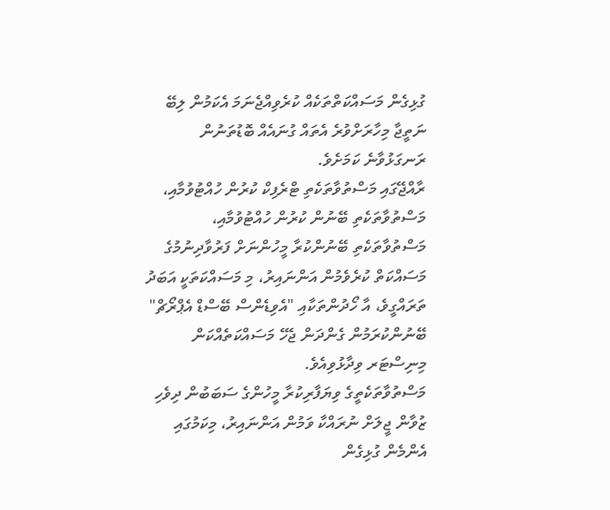ގުޅިގެން މަސައްކަތްތަކެއް ކުރެވިއްޖެނަމަ އެކަމުން ލިބޭ ނަތީޖާ މިހާރަށްވުރެ އެތައް ގުނައެއް ބޮޑުތަނުން ރަނގަޅުވާނެ ކަމަށެވެ.
ރާއްޖޭގައި މަސްތުވާތަކެތި ޓްރެފިކް ކުރުން ހުއްޓުވުމާއި، މަސްތުވާތަކެތި ބޭނުން ކުރުން ހުއްޓުވުމާއި، މަސްތުވާތަކެތި ބޭނުންކުރާ މީހުންނަށް ފަރުވާދިނުމުގެ މަސައްކަތް ކުރެވެމުން އަންނައިރު، މި މަސައްކަތަކީ އަބަދު ތަރައްގީވެ، އާ ހޯދުންތަކާއި "އެވިޑެންސް ބޭސްޑް އެޕްރޯޗް" ބޭނުންކުރަމުން ގެންދަން ޖެހޭ މަސައްކަތެއްކަން މިނިސްޓަރ ވިދާޅުވިއެވެ.
މަސްތުވާތަކެތީގެ ވިޔަފާރިކުރާ މީހުންގެ ސަބަބުން ދިވެހި ޒުވާން ޖީލަށް ނުރައްކާ ވަމުން އަންނައިރު، މިކަމުގައި އެންމެން ގުޅިގެން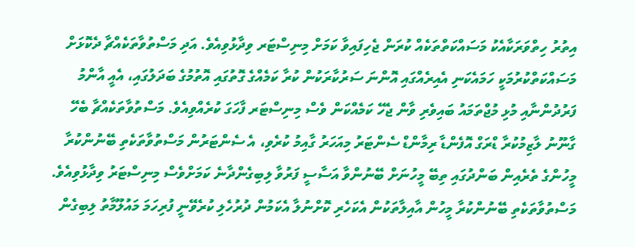އިތުރު ހިތްވަރަކާއެކު މަސައްކަތްތަކެއް ކުރަން ޖެހިފައިވާ ކަމަށް މިނިސްޓަރ ވިދާޅުވިއެވެ. އަދި މަސްތުވާތަކެއްޗާ ދެކޮޅަށް މަސައްކަތްކުރުމަކީ ހަމައެކަނި އެއިރެއްގައި އޮންނަ ސަރުކާރަކުން ކުރާ ކަމެއްގެ ގޮތުގައި އޮތުމުގެ ބަދަލުގައި، އެއީ އާންމު ފަރުދުންނާއި މުޅި މުޖްތަމައު ބައިވެރި ވާން ޖެހޭ ކަމެއްކަން ވެސް މިނިސްޓަރ ފާހަގަ ކުރެއްވިއެވެ. މަސްތުވާތަކެއްޗާ ބެހޭ ގާނޫނު ލާޒިމުކުރާ ޑްރަގް އޮފެންޑާ ރިމާންޑް ސެންޓަރު މިއަހަރު ގާއިމު ކުރެވި، އެ ސެންޓަރުން މަސްތުވާތަކެތި ބޭނުންކުރާ މީހުންގެ ތެރެއިން ބަންދުގައި ތިބޭ މީހުނަށް ބޭނުންވާ އަސާސީ ފަރުވާ ލިބިގެންދާނެ ކަމަށްވެސް މިނިސްޓަރު ވިދާޅުވިއެވެ.
މަސްތުވާތަކެތި ބޭނުންކުރާ މީހުން އާއިލާތަކުން އެކަހެރި ކޮށްނުލާ އެކަމުން ދުރުހެލި ކުރެވޭނީ ފުރިހަމަ މައުލޫމާތު ލިބިގެން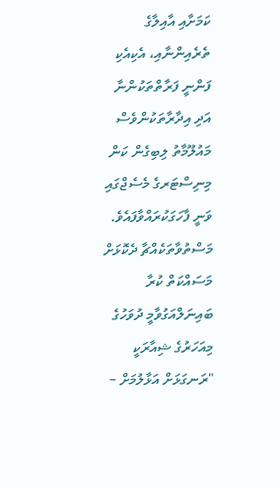ކަމަށާއި އާއިލާގެ ތެރެއިންނާއި، އެކިއެކި ފަންނީ ފަރާތްތަކުންނާ އަދި އިދާރާތަކުންވެސް މައުލޫމާތު ލިބިގެން ކަން މިނިސްޓަރގެ މެސެޖްގައި ވަނީ ފާހަގަކުރައްވާފައެވެ.
މަސްތުވާތަކެއްޗާ ދެކޮޅަށް މަސައްކަތް ކުރާ ބައިނަލްއަގުވާމީ ދުވަހުގެ މިއަހަރުގެ ޝިއާރަކީ "ރަނގަޅަށް އަޅާލުމަށް –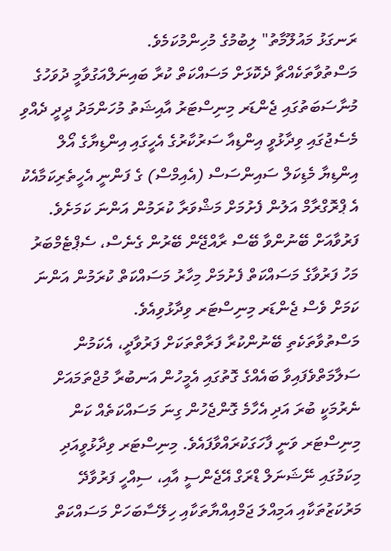ރަނގަޅު މައުލޫމާތު" ލިބުމުގެ މުހިންމުކަމެވެ.
މަސްތުވާތަކެއްޗާ ދެކޮޅަށް މަސައްކަތް ކުރާ ބައިނަލްއަގުވާމީ ދުވަހުގެ މުނާސަބަތުގައި ޖެންޑަރ މިނިސްޓަރު އާއިޝަތު މުހަންމަދު ދީދީ ދެއްވި މެސެޖުގައި ވިދާޅުވީ އިންޑިއާ ސަރުކާރުގެ އެހީގައި އިންޑިޔާގެ އޯލް އިންޑިޔާ މެޑިކަލް ސައިންސަސް (އެއިމްސް) ގެ ފަންނީ އެހީތެރިކަމާއެކު އެ ޕްރޮގްރާމް އަލުން ފެށުމަށް މަޝްވަރާ ކުރަމުން އަންނަ ކަމަށެވެ. ފަރުވާއަށް ބޭނުންވާ ބޭސް ރާއްޖޭން ބޭރުން ގެނެސް، ސެޕްޓެމްބަރު މަހު ފަރުވާގެ މަސައްކަތް ފެށުމަށް މިހާރު މަސައްކަތް ކުރަމުން އަންނަ ކަމަށް ވެސް ޖެންޑަރ މިނިސްޓަރ ވިދާޅުވިއެވެ.
މަސްތުވާތަކެތި ބޭނުންކުރާ ފަރާތްތަކަށް ފަރުވާދީ، އެކަމުން ސަލާމަތްވެފައިވާ ބައެއްގެ ގޮތުގައި އެމީހުން އަނބުރާ މުޖްތަމައަށް ނެރުމަކީ ބުރަ އަދި އެހާމެ ގޮންޖެހުން ގިނަ މަސައްކަތެއް ކަން މިނިސްޓަރ ވަނީ ފާހަގަކުރައްވާފައެވެ. މިނިސްޓަރ ވިދާޅުވީއަދި މިކަމުގައި ނޭޝަނަލް ޑްރަގް އޭޖެންސީ އާއި، ސިއްހީ ފަރުވާދޭ މަރުކަޒުތަކާއި އަމިއްލަ ޖަމްއިއްޔާތަކާއި ހިލޭސާބަހަށް މަސައްކަތް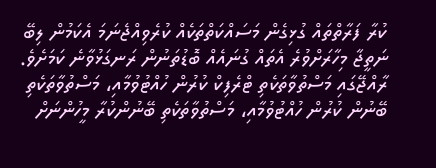ކުރާ ފަރާތްތައް ގުޅިގެން މަސައްކަތްތަކެއް ކުރެވިއްޖެނަމަ އެކަމުން ލިބޭ ނަތީޖާ މިހާރަށްވުރެ އެތައް ގުނައެއް ބޮޑުތަނުން ރަނގަޅުވާނެ ކަމަށެވެ.
ރާއްޖޭގައި މަސްތުވާތަކެތި ޓްރެފިކް ކުރުން ހުއްޓުވުމާއި، މަސްތުވާތަކެތި ބޭނުން ކުރުން ހުއްޓުވުމާއި، މަސްތުވާތަކެތި ބޭނުންކުރާ މީހުންނަށް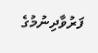ފަރުވާދިނުމުގެ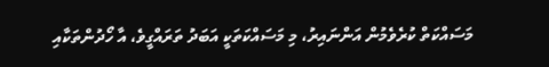މަސައްކަތް ކުރެވެމުން އަންނައިރު، މި މަސައްކަތަކީ އަބަދު ތަރައްގީވެ، އާ ހޯދުންތަކާއި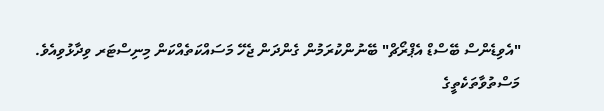"އެވިޑެންސް ބޭސްޑް އެޕްރޯޗް" ބޭނުންކުރަމުން ގެންދަން ޖެހޭ މަސައްކަތެއްކަން މިނިސްޓަރ ވިދާޅުވިއެވެ.
މަސްތުވާތަކެތީގެ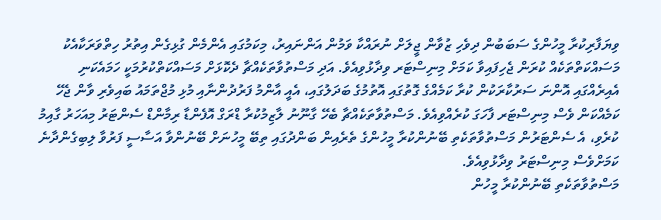ވިޔަފާރިކުރާ މީހުންގެ ސަބަބުން ދިވެހި ޒުވާން ޖީލަށް ނުރައްކާ ވަމުން އަންނައިރު، މިކަމުގައި އެންމެން ގުޅިގެން އިތުރު ހިތްވަރަކާއެކު މަސައްކަތްތަކެއް ކުރަން ޖެހިފައިވާ ކަމަށް މިނިސްޓަރ ވިދާޅުވިއެވެ. އަދި މަސްތުވާތަކެއްޗާ ދެކޮޅަށް މަސައްކަތްކުރުމަކީ ހަމައެކަނި އެއިރެއްގައި އޮންނަ ސަރުކާރަކުން ކުރާ ކަމެއްގެ ގޮތުގައި އޮތުމުގެ ބަދަލުގައި، އެއީ އާންމު ފަރުދުންނާއި މުޅި މުޖްތަމައު ބައިވެރި ވާން ޖެހޭ ކަމެއްކަން ވެސް މިނިސްޓަރ ފާހަގަ ކުރެއްވިއެވެ. މަސްތުވާތަކެއްޗާ ބެހޭ ގާނޫނު ލާޒިމުކުރާ ޑްރަގް އޮފެންޑާ ރިމާންޑް ސެންޓަރު މިއަހަރު ގާއިމު ކުރެވި، އެ ސެންޓަރުން މަސްތުވާތަކެތި ބޭނުންކުރާ މީހުންގެ ތެރެއިން ބަންދުގައި ތިބޭ މީހުނަށް ބޭނުންވާ އަސާސީ ފަރުވާ ލިބިގެންދާނެ ކަމަށްވެސް މިނިސްޓަރު ވިދާޅުވިއެވެ.
މަސްތުވާތަކެތި ބޭނުންކުރާ މީހުން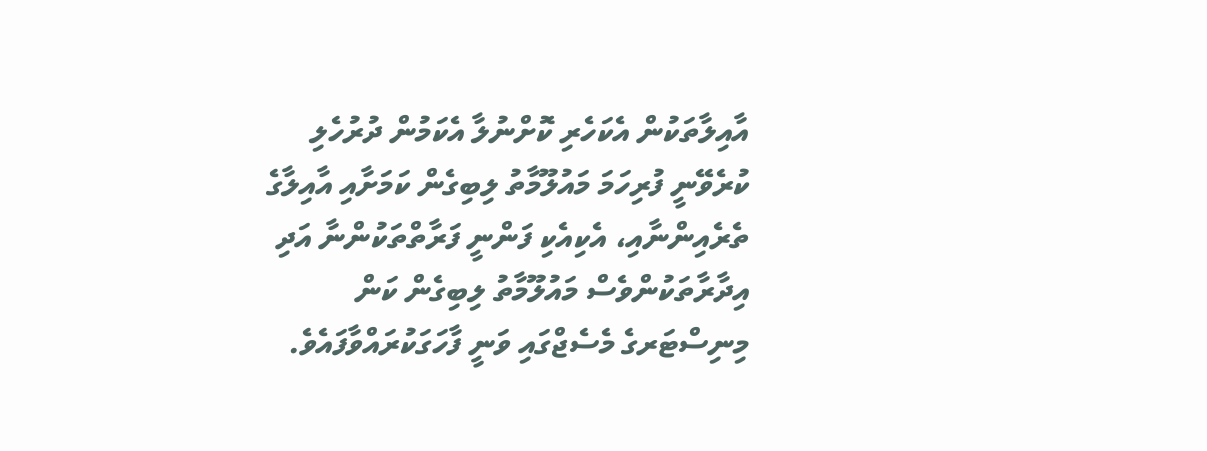އާއިލާތަކުން އެކަހެރި ކޮށްނުލާ އެކަމުން ދުރުހެލި ކުރެވޭނީ ފުރިހަމަ މައުލޫމާތު ލިބިގެން ކަމަށާއި އާއިލާގެ ތެރެއިންނާއި، އެކިއެކި ފަންނީ ފަރާތްތަކުންނާ އަދި އިދާރާތަކުންވެސް މައުލޫމާތު ލިބިގެން ކަން މިނިސްޓަރގެ މެސެޖްގައި ވަނީ ފާހަގަކުރައްވާފައެވެ.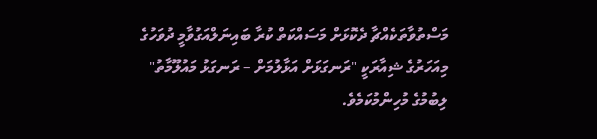މަސްތުވާތަކެއްޗާ ދެކޮޅަށް މަސައްކަތް ކުރާ ބައިނަލްއަގުވާމީ ދުވަހުގެ މިއަހަރުގެ ޝިއާރަކީ "ރަނގަޅަށް އަޅާލުމަށް – ރަނގަޅު މައުލޫމާތު" ލިބުމުގެ މުހިންމުކަމެވެ.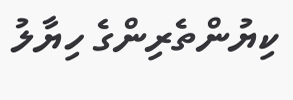ކިޔުންތެރިންގެ ހިޔާލު